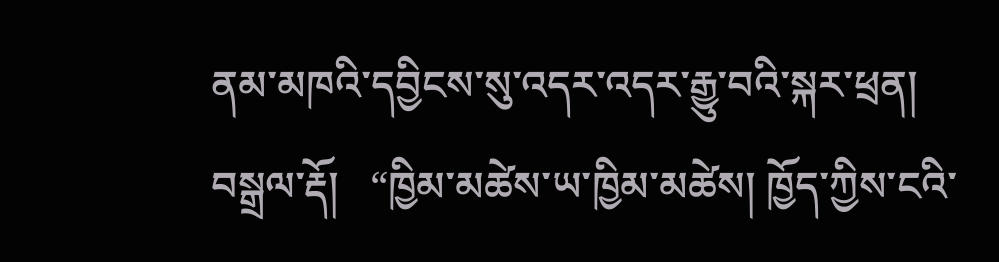ནམ་མཁའི་དབྱིངས་སུ་འདར་འདར་རྒྱུ་བའི་སྐར་ཕྲན། བསྒྲལ་རྡོ།   “ཁྱིམ་མཚེས་ཡ་ཁྱིམ་མཚེས། ཁྱོད་ཀྱིས་ངའི་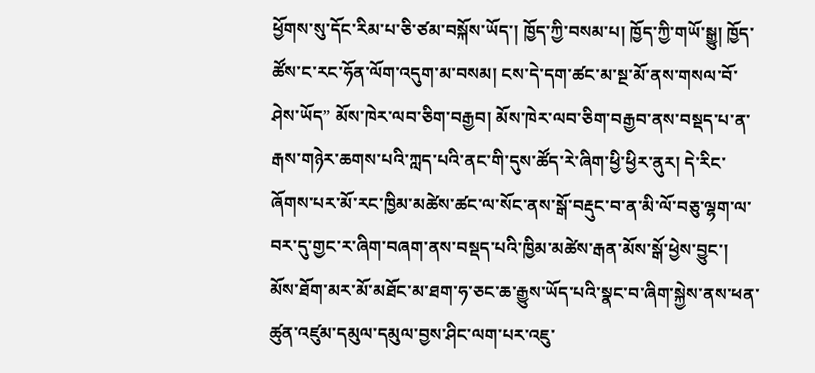ཕྱོགས་སུ་དོང་རིམ་པ་ཅི་ཙམ་བསྐོས་ཡོད་། ཁྱོད་ཀྱི་བསམ་པ། ཁྱོད་ཀྱི་གཡོ་སྒྱུ། ཁྱོད་ཚོས་ང་རང་ཧོན་ལོག་འདུག་མ་བསམ། ངས་དེ་དག་ཚང་མ་སྔ་མོ་ནས་གསལ་བོ་ཤེས་ཡོད” མོས་ཁེར་ལབ་ཅིག་བརྒྱབ། མོས་ཁེར་ལབ་ཅིག་བརྒྱབ་ནས་བསྡད་པ་ན་རྒས་གཉེར་ཆགས་པའི་ཀླད་པའི་ནང་གི་དུས་ཚོད་རེ་ཞིག་ཕྱི་ཕྱིར་ནུར། དེ་རིང་ཞོགས་པར་མོ་རང་ཁྱིམ་མཚེས་ཚང་ལ་སོང་ནས་སྒོ་བརྡུང་བ་ན་མི་ལོ་བཅུ་ལྷག་ལ་བར་དུ་གྱང་ར་ཞིག་བཞག་ནས་བསྡད་པའི་ཁྱིམ་མཚེས་རྒན་མོས་སྒོ་ཕྱེས་བྱུང་། མོས་ཐོག་མར་མོ་མཐོང་མ་ཐག་ཧ་ཅང་ཆ་རྒྱུས་ཡོད་པའི་སྣང་བ་ཞིག་སྐྱེས་ནས་ཕན་ ཚུན་འཛུམ་དམུལ་དམུལ་བྱས་ཤིང་ལག་པར་འཇུ་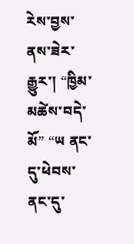རེས་བྱས་ནས་ཟེར་རྒྱུར་། “ཁྱིམ་མཚེས་བདེ་མོ” “ཡ ནང་དུ་ཕེབས་ ནང་དུ་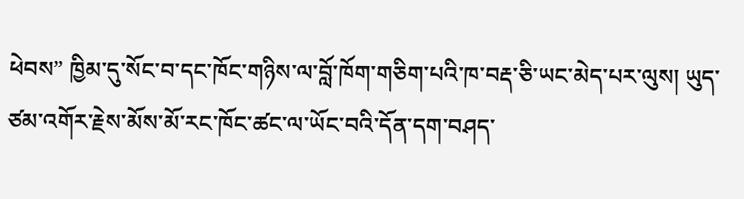ཕེབས” ཁྱིམ་དུ་སོང་བ་དང་ཁོང་གཉིས་ལ་བློ་ཁོག་གཅིག་པའི་ཁ་བརྡ་ཅི་ཡང་མེད་པར་ལུས། ཡུད་ཙམ་འགོར་རྗེས་མོས་མོ་རང་ཁོང་ཚང་ལ་ཡོང་བའི་དོན་དག་བཤད་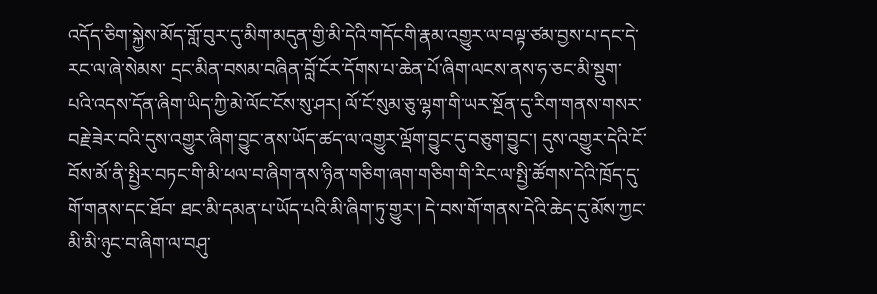འདོད་ཅིག་སྐྱེས་མོད་གློ་བུར་དུ་མིག་མདུན་གྱི་མི་དེའི་གདོངགི་རྣམ་འགྱུར་ལ་བལྟ་ཙམ་བྱས་པ་དང་དེ་རང་ལ་ཞེ་སེམས་ དྲང་མིན་བསམ་བཞིན་བློ་ངོར་དོགས་པ་ཆེན་པོ་ཞིག་ལངས་ནས་ཧ་ཅང་མི་སྡུག་པའི་འདས་དོན་ཞིག་ཡིད་ཀྱི་མེ་ལོང་ངོས་སུ་ཤར། ལོ་ངོ་སུམ་ཅུ་ལྷག་གི་ཡར་སྔོན་དུ་རིག་གནས་གསར་བརྗེ་ཟེར་བའི་དུས་འགྱུར་ཞིག་བྱུང་ནས་ཡོད་ཚད་ལ་འགྱུར་ལྡོག་བྱུང་དུ་བཅུག་བྱུང་། དུས་འགྱུར་དེའི་ངོ་བོས་མོ་ནི་སྤྱིར་བཏང་གི་མི་ཕལ་བ་ཞིག་ནས་ཉིན་གཅིག་ཞག་གཅིག་གི་རིང་ལ་སྤྱི་ཚོགས་དེའི་ཁྲོད་དུ་གོ་གནས་དང་ཐོབ་ ཐང་མི་དམན་པ་ཡོད་པའི་མི་ཞིག་ཏུ་གྱུར་། དེ་བས་གོ་གནས་དེའི་ཆེད་དུ་མོས་ཀྱང་མི་མི་ཉུང་བ་ཞིག་ལ་བཤུ་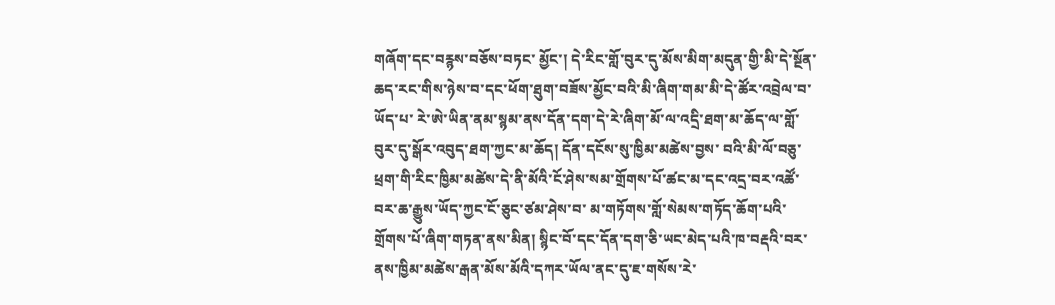གཞོག་དང་བརྙས་བཅོས་བཏང་ མྱོང་། དེ་རིང་གློ་བུར་དུ་མོས་མིག་མདུན་གྱི་མི་དེ་སྔོན་ཆད་རང་གིས་ཉེས་བ་དང་ཕོག་ཐུག་བཟོས་མྱོང་བའི་མི་ཞིག་གམ་མི་དེ་ཚོར་འབྲེལ་བ་ཡོད་པ་ རེ་ཨེ་ཡིན་ནམ་སྙམ་ནས་དོན་དག་དེ་རེ་ཞིག་མོ་ལ་འདྲི་ཐག་མ་ཆོད་ལ་གློ་བུར་དུ་སྒོར་འབུད་ཐག་ཀྱང་མ་ཆོད། དོན་དངོས་སུ་ཁྱིམ་མཚེས་བྱས་ བའི་མི་ལོ་བཅུ་ཕྲག་གི་རིང་ཁྱིམ་མཚེས་དེ་ནི་མོའི་ངོ་ཤེས་སམ་གྲོགས་པོ་ཚང་མ་དང་འདྲ་བར་འཚོ་བར་ཆ་རྒྱུས་ཡོད་ཀྱང་ངོ་ཅུང་ཙམ་ཤེས་བ་ མ་གཏོགས་གློ་སེམས་གཏོད་ཆོག་པའི་གྲོགས་པོ་ཞིག་གཏན་ནས་མིན། སྙིང་བོ་དང་དོན་དག་ཅི་ཡང་མེད་པའི་ཁ་བརྡའི་བར་ནས་ཁྱིམ་མཚེས་རྒན་མོས་མོའི་དཀར་ཡོལ་ནང་དུ་ཇ་གསོས་རེ་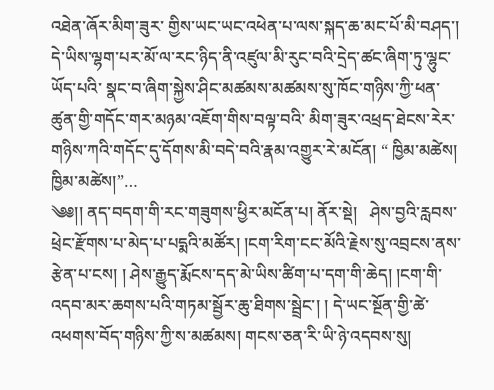འཐེན་ཞོར་མིག་ཟུར་ གྱིས་ཡང་ཡང་འཕེན་པ་ལས་སྐད་ཆ་མང་པོ་མི་བཤད་། དེ་ཡིས་ལྷག་པར་མོ་ལ་རང་ཉིད་ནི་འཛུལ་མི་རུང་བའི་དྲེད་ཚང་ཞིག་ཏུ་ལྷུང་ཡོད་པའི་ སྣང་བ་ཞིག་སྐྱེས་ཤིང་མཚམས་མཚམས་སུ་ཁོང་གཉིས་ཀྱི་ཕན་ཚུན་གྱི་གདོང་གར་མཉམ་འཇོག་གིས་བལྟ་བའི་ མིག་ཟུར་འཕྲད་ཐེངས་རེར་ གཉིས་ཀའི་གདོང་དུ་དོགས་མི་བདེ་བའི་རྣམ་འགྱུར་རེ་མངོན། “ ཁྱིམ་མཚེས། ཁྱིམ་མཚེས།”…
༄༅།། ནད་བདག་གི་རང་གཟུགས་ཕྱིར་མངོན་པ། ནོར་སྡེ།   ཤེས་བྱའི་རླབས་ཕྲེང་རྫོགས་པ་མེད་པ་པདྨའི་མཚོར། །ངག་རིག་ངང་མོའི་རྗེས་སུ་འབྲངས་ནས་རྩེན་པ་ངས། ། ཤེས་རྒྱུད་རྨོངས་དད་མེ་ཡིས་ཚིག་པ་དག་གི་ཆེད། །ངག་གི་འདབ་མར་ཆགས་པའི་གཏམ་སྦྱོར་ཆུ་ཐིགས་སྦྲེང་། ། དེ་ཡང་སྔོན་གྱི་ཚེ་འཕགས་བོད་གཉིས་ཀྱི་ས་མཚམས། གངས་ཅན་རི་ཡི་ཉེ་འདབས་སུ།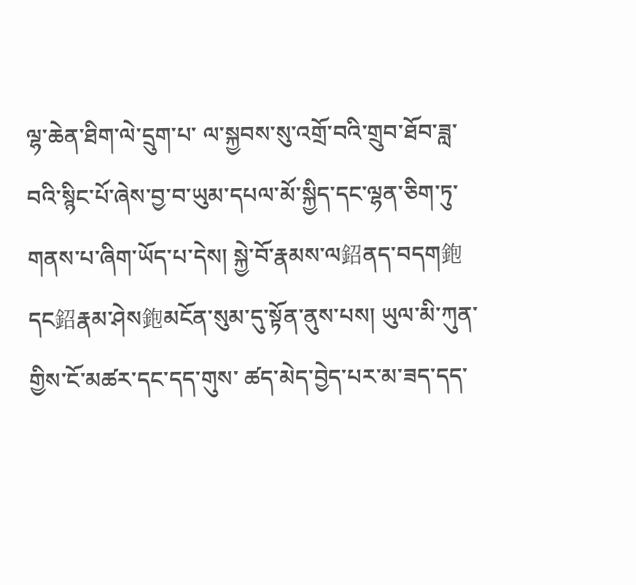ལྷ་ཆེན་ཐིག་ལེ་དྲུག་པ་ ལ་སྐྱབས་སུ་འགྲོ་བའི་གྲུབ་ཐོབ་ཟླ་བའི་སྙིང་པོ་ཞེས་བྱ་བ་ཡུམ་དཔལ་མོ་སྐྱིད་དང་ལྷན་ཅིག་ཏུ་གནས་པ་ཞིག་ཡོད་པ་དེས། སྐྱེ་བོ་རྣམས་ལ鉊ནད་བདག鉋དང鉊རྣམ་ཤེས鉋མངོན་སུམ་དུ་སྟོན་ནུས་པས། ཡུལ་མི་ཀུན་གྱིས་ངོ་མཚར་དང་དད་གུས་ ཚད་མེད་བྱེད་པར་མ་ཟད་དད་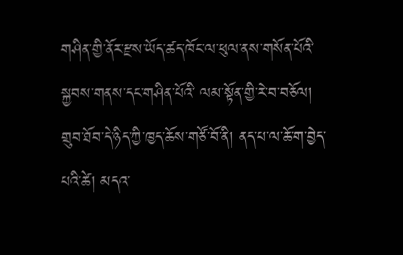གཤིན་གྱི་ནོར་རྫས་ཡོད་ཚད་ཁོང་ལ་ཕུལ་ནས་གསོན་པོའི་སྐྱབས་གནས་དང་གཤིན་པོའི་ ལམ་སྟོན་གྱི་རེ་བ་བཅོལ། གྲུབ་ཐོབ་དེ་ཉིད་ཀྱི་ཁྱད་ཆོས་གཙོ་བོ་ནི། ནད་པ་ལ་ཆོ་ག་བྱེད་པའི་ཚེ། མདའ་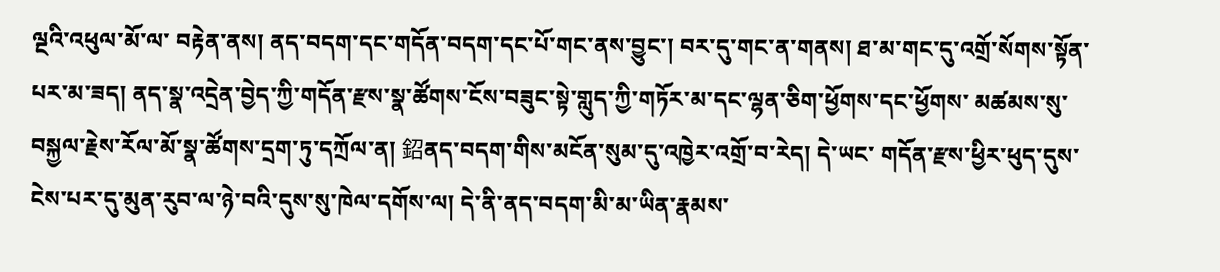ལྔའི་འཕུལ་མོ་ལ་ བརྟེན་ནས། ནད་བདག་དང་གདོན་བདག་དང་པོ་གང་ནས་བྱུང་། བར་དུ་གང་ན་གནས། ཐ་མ་གང་དུ་འགྲོ་སོགས་སྟོན་ པར་མ་ཟད། ནད་སྣ་འདྲེན་བྱེད་ཀྱི་གདོན་རྫས་སྣ་ཚོགས་ངོས་བཟུང་སྟེ་གླུད་ཀྱི་གཏོར་མ་དང་ལྷན་ཅིག་ཕྱོགས་དང་ཕྱོགས་ མཚམས་སུ་བསྐྱལ་རྗེས་རོལ་མོ་སྣ་ཚོགས་དྲག་ཏུ་དཀྲོལ་ན། 鉊ནད་བདག་གིས་མངོན་སུམ་དུ་འཁྱེར་འགྲོ་བ་རེད། དེ་ཡང་ གདོན་རྫས་ཕྱིར་ཕུད་དུས་ངེས་པར་དུ་མུན་རུབ་ལ་ཉེ་བའི་དུས་སུ་ཁེལ་དགོས་ལ། དེ་ནི་ནད་བདག་མི་མ་ཡིན་རྣམས་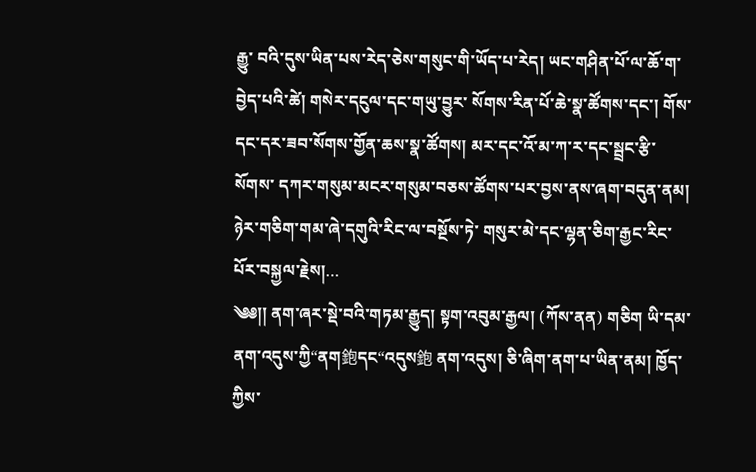རྒྱུ་ བའི་དུས་ཡིན་པས་རེད་ཅེས་གསུང་གི་ཡོད་པ་རེད། ཡང་གཤིན་པོ་ལ་ཆོ་ག་བྱེད་པའི་ཚེ། གསེར་དངུལ་དང་གཡུ་བྱུར་ སོགས་རིན་པོ་ཆེ་སྣ་ཚོགས་དང་། གོས་དང་དར་ཟབ་སོགས་གྱོན་ཆས་སྣ་ཚོགས། མར་དང་འོ་མ་ཀ་ར་དང་སྦྲང་རྩི་སོགས་ དཀར་གསུམ་མངར་གསུམ་བཅས་ཚོགས་པར་བྱས་ནས་ཞག་བདུན་ནམ། ཉེར་གཅིག་གམ་ཞེ་དགུའི་རིང་ལ་བསྔོས་ཏེ་ གསུར་མེ་དང་ལྷན་ཅིག་རྒྱང་རིང་པོར་བསྐྱལ་རྗེས།…
༄༅།། ནག་ཞར་སྡེ་བའི་གཏམ་རྒྱུད། སྟག་འབུམ་རྒྱལ། (ཀོས་ནན) གཅིག ཡི་དམ་ནག་འདུས་ཀྱི“ནག鉋དང“འདུས鉋 ནག་འདུས། ཅི་ཞིག་ནག་པ་ཡིན་ནམ། ཁྱོད་ཀྱིས་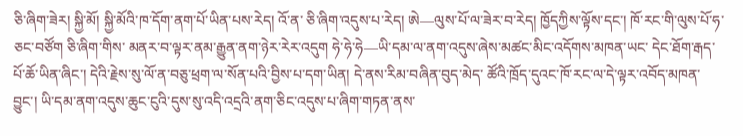ཅི་ཞིག་ཟེར། སྐྱི་མོ། སྐྱི་མོའི་ཁ་དོག་ནག་པོ་ཡིན་པས་རེད། འོ་ན་ ཅི་ཞིག་འདུས་པ་རེད། ཨེ—ལུས་པོ་ལ་ཟེར་བ་རེད། ཁྱོདཀྱིས་ལྟོས་དང་། ཁོ་རང་གི་ལུས་པོ་ཧ་ཅང་བཙོག ཅི་ཞིག་གིས་ མནར་བ་ལྟར་ནམ་རྒྱུན་ནག་ཉེར་རེར་འདུག ཧེ་ཧེ་ཧེ—ཡི་དམ་ལ་ནག་འདུས་ཞེས་མཚང་མིང་འདོགས་མཁན་ཡང་ དེང་ཐོག་རྒད་པོ་ཆོ་ཡིན་ཞིང་། དེའི་རྗེས་སུ་ལོ་ན་བཅུ་ཕྲག་ལ་སོན་པའི་བྱིས་པ་དག་ཡིན། དེ་ནས་རིམ་བཞིན་བུད་མེད་ ཚོའི་ཁྲོད་དུའང་ཁོ་རང་ལ་དེ་ལྟར་འབོད་མཁན་བྱུང་། ཡི་དམ་ནག་འདུས་ཆུང་ངུའི་དུས་སུ་འདི་འདྲའི་ནག་ཅིང་འདུས་པ་ཞིག་གཏན་ནས་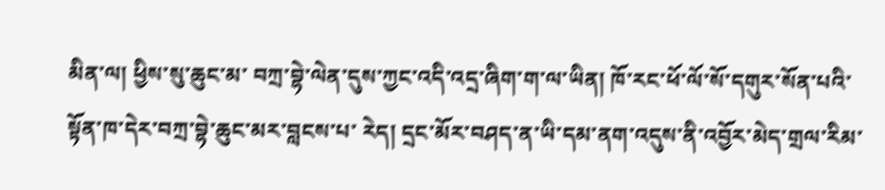མིན་ལ། ཕྱིས་སུ་ཆུང་མ་ བཀྲ་བྷེ་ལེན་དུས་ཀྱང་འདི་འདྲ་ཞིག་ག་ལ་ཡིན། ཁོ་རང་ཕོ་ལོ་སོ་དགུར་སོན་པའི་སྟོན་ཁ་དེར་བཀྲ་བྷེ་ཆུང་མར་བླངས་པ་ རེད། དྲང་མོར་བཤད་ན་ཡི་དམ་ནག་འདུས་ནི་འབྱོར་མེད་གྲལ་རིམ་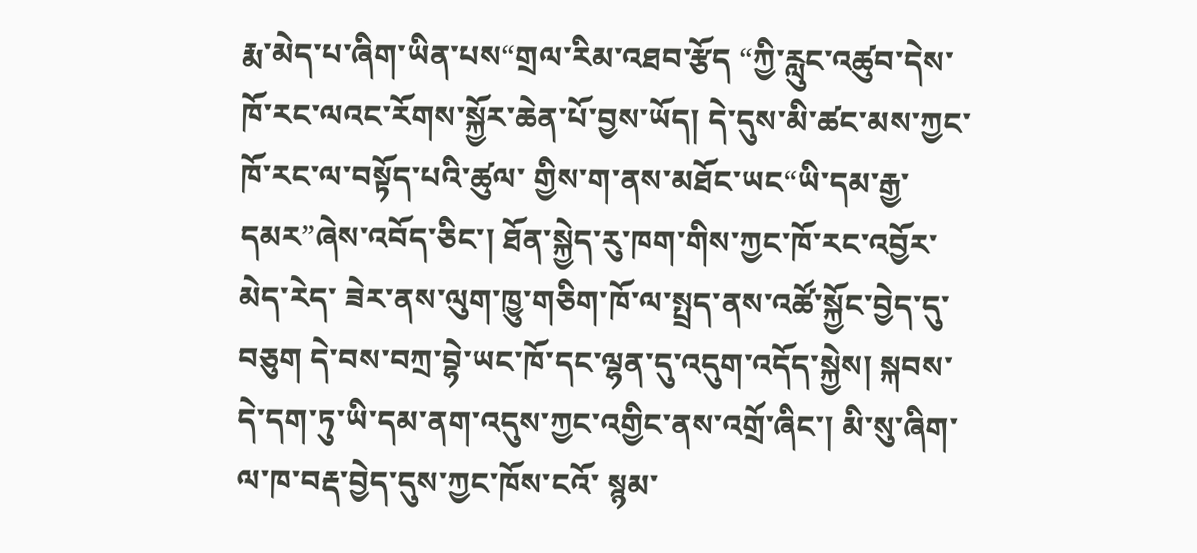རྨ་མེད་པ་ཞིག་ཡིན་པས“གྲལ་རིམ་འཐབ་རྩོད “ཀྱི་རླུང་འཚུབ་དེས་ཁོ་རང་ལའང་རོགས་སྐྱོར་ཆེན་པོ་བྱས་ཡོད། དེ་དུས་མི་ཚང་མས་ཀྱང་ཁོ་རང་ལ་བསྟོད་པའི་ཚུལ་ གྱིས་ག་ནས་མཐོང་ཡང“ཡི་དམ་རྒྱ་དམར”ཞེས་འབོད་ཅིང་། ཐོན་སྐྱེད་རུ་ཁག་གིས་ཀྱང་ཁོ་རང་འབྱོར་མེད་རེད་ ཟེར་ནས་ལུག་ཁྱུ་གཅིག་ཁོ་ལ་སྤྲད་ནས་འཚོ་སྐྱོང་བྱེད་དུ་བཅུག དེ་བས་བཀྲ་བྷེ་ཡང་ཁོ་དང་ལྷན་དུ་འདུག་འདོད་སྐྱེས། སྐབས་དེ་དག་ཏུ་ཡི་དམ་ནག་འདུས་ཀྱང་འགྱིང་ནས་འགྲོ་ཞིང་། མི་སུ་ཞིག་ལ་ཁ་བརྡ་བྱེད་དུས་ཀྱང་ཁོས་ངའོ་ སྙམ་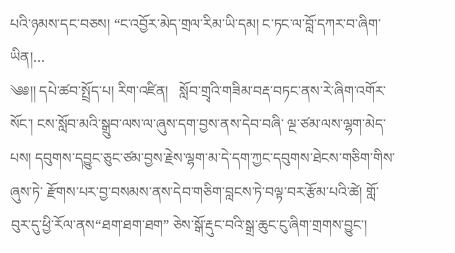པའི་ཉམས་དང་བཅས། “ང་འབྱོར་མེད་གྲལ་རིམ་ཡི་དམ། ང་ཏང་ལ་བློ་དཀར་བ་ཞིག་ཡིན།…
༄༅།། དཔེ་ཚབ་སྤྲོད་པ། རིག་འཛིན།   སློབ་གྲྭའི་གཟིམ་བརྡ་བཏང་ནས་རེ་ཞིག་འགོར་སོང་། ངས་སློབ་མའི་སྒྲུབ་ལས་ལ་ཞུས་དག་བྱས་ནས་དེབ་བཞི་ ལྔ་ཙམ་ལས་ལྷག་མེད་པས། དབུགས་དབྱུང་ཅུང་ཙམ་བྱས་རྗེས་ལྷག་མ་དེ་དག་ཀྱང་དབུགས་ཐེངས་གཅིག་གིས་ཞུས་ཏེ་ རྫོགས་པར་བྱ་བསམས་ནས་དེབ་གཅིག་བླངས་ཏེ་བལྟ་བར་རྩོམ་པའི་ཚེ། གློ་བུར་དུ་ཕྱི་རོལ་ནས“ཐག་ཐག་ཐག” ཅེས་སྒོ་རྡུང་བའི་སྒྲ་ཆུང་ངུ་ཞིག་གྲགས་བྱུང་།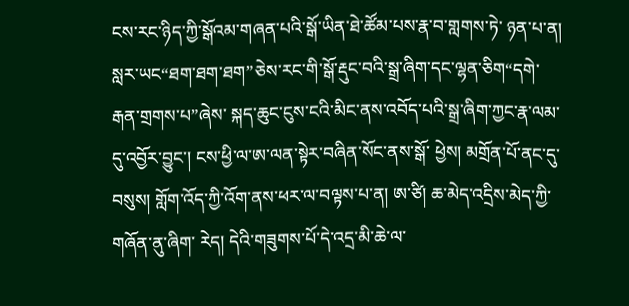ངས་རང་ཉིད་ཀྱི་སྒོའམ་གཞན་པའི་སྒོ་ཡིན་ཐེ་ཚོམ་པས་རྣ་བ་གླགས་ཏེ་ ཉན་པ་ན། སླར་ཡང“ཐག་ཐག་ཐག”ཅེས་རང་གི་སྒོ་རྡུང་བའི་སྒྲ་ཞིག་དང་ལྷན་ཅིག“དགེ་རྒན་གྲགས་པ”ཞེས་ སྐད་ཆུང་ངུས་ངའི་མིང་ནས་འབོད་པའི་སྒྲ་ཞིག་ཀྱང་རྣ་ལམ་དུ་འབྱོར་བྱུང་། ངས་ཕྱི་ལ་ཨ་ལན་སྟེར་བཞིན་སོང་ནས་སྒོ་ ཕྱེས། མགྲོན་པོ་ནང་དུ་བསུས། གློག་འོད་ཀྱི་འོག་ནས་ཕར་ལ་བལྟས་པ་ན། ཨ་ཙི། ཆ་མེད་འདྲིས་མེད་ཀྱི་གཞོན་ནུ་ཞིག་ རེད། དེའི་གཟུགས་པོ་དེ་འདྲ་མི་ཆེ་ལ་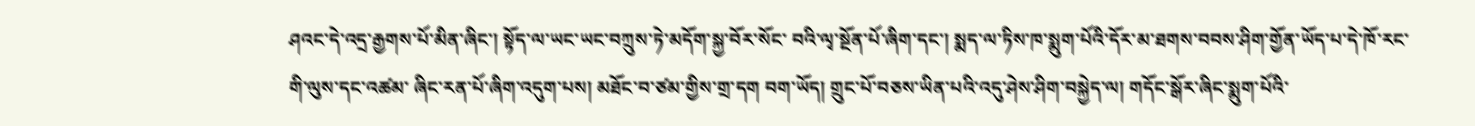ཤའང་དེ་འདྲ་རྒྱགས་པོ་མིན་ཞིང་། སྟོད་ལ་ཡང་ཡང་བཀྲུས་ཏེ་མདོག་སྐྱ་བོར་སོང་ བའི་ལྭ་སྔོན་པོ་ཞིག་དང་། སྨད་ལ་ཏིས་ཁ་སྨུག་པོའི་དོར་མ་ཐགས་བབས་ཤིག་གྱོན་ཡོད་པ་དེ་ཁོ་རང་གི་ལུས་དང་འཚམ་ ཞིང་རན་པོ་ཞིག་འདུག་པས། མཐོང་བ་ཙམ་གྱིས་གྲ་དག བག་ཡོད། གྲུང་པོ་བཅས་ཡིན་པའི་འདུ་ཤེས་ཤིག་བསྐྱེད་ལ། གདོང་སྒོར་ཞིང་སྨུག་པོའི་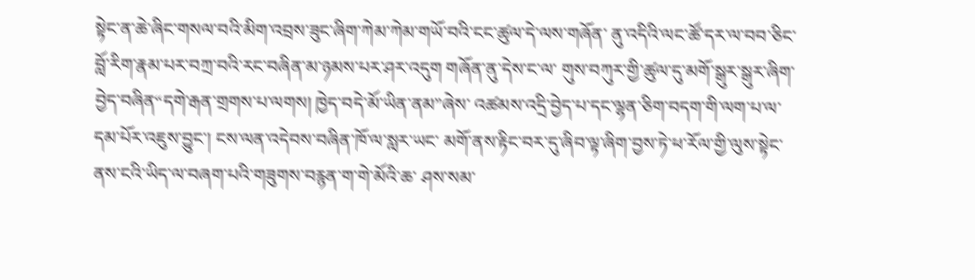སྟེང་ན་ཆེ་ཞིང་གསལ་བའི་མིག་འབྲས་ཟུང་ཞིག་ཀེམ་ཀེམ་གཡོ་བའི་ངང་ཚུལ་དེ་ལས་གཞོན་ ནུ་འདིའི་ལང་ཚོ་དར་ལ་བབ་ཅིང་བློ་རིག་རྣམ་པར་བཀྲ་བའི་རང་བཞིན་མ་ཉམས་པར་ཤར་འདུག གཞོན་ནུ་དེས་ང་ལ་ གུས་བཀུར་གྱི་ཚུལ་དུ་མགོ་སྒུར་སྒུར་ཞིག་བྱེད་བཞིན“དགེ་རྒན་གྲགས་པ་ལགས། ཁྱེད་བདེ་མོ་ཡིན་ནམ”ཞེས་ འཚམས་འདྲི་བྱེད་པ་དང་ལྷན་ཅིག་བདག་གི་ལག་པ་ལ་དམ་པོར་འཇུས་བྱུང་། ངས་ལན་འདེབས་བཞིན་ཁོ་ལ་སླར་ཡང་ མགོ་ནས་རྟིང་བར་དུ་ཞིབ་ལྟ་ཞིག་བྱས་ཏེ་ཕ་རོལ་གྱི་ལུས་སྟེང་ནས་ངའི་ཡིད་ལ་བཞག་པའི་གཟུགས་བརྙན་ག་གེ་མོའི་ཆ་ ཤས་སམ་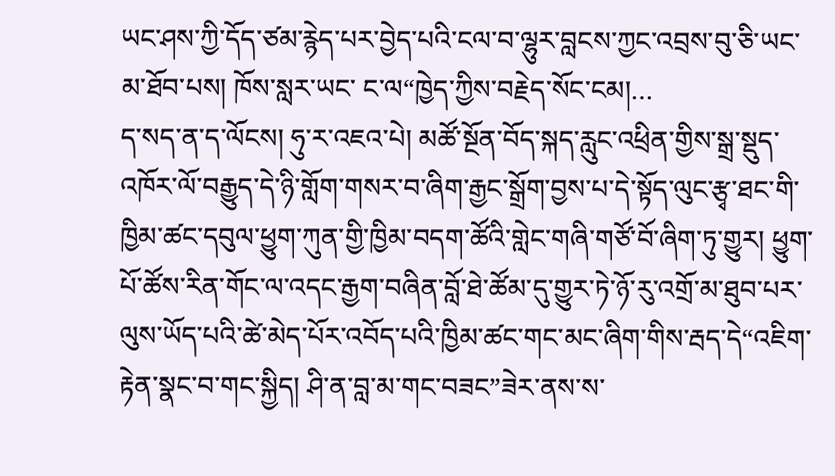ཡང་ཤས་ཀྱི་དོད་ཙམ་རྙེད་པར་བྱེད་པའི་ངལ་བ་ལྷུར་བླངས་ཀྱང་འབྲས་བུ་ཅི་ཡང་མ་ཐོབ་པས། ཁོས་སླར་ཡང་ ང་ལ“ཁྱེད་ཀྱིས་བརྗེད་སོང་ངམ།…
ད་སད་ན་ད་ལོངས། ཧུ་ར་འཇའ་པེ། མཚོ་སྔོན་བོད་སྐད་རླུང་འཕྲིན་གྱིས་སྒྲ་སྡུད་འཁོར་ལོ་བརྒྱུད་དེ་ཉི་གློག་གསར་བ་ཞིག་རྒྱང་སྒྲོག་བྱས་པ་དེ་སྟོད་ལུང་རྩྭ་ཐང་གི་ཁྱིམ་ཚང་དབུལ་ཕྱུག་ཀུན་གྱི་ཁྱིམ་བདག་ཚོའི་གླེང་གཞི་གཙོ་བོ་ཞིག་ཏུ་གྱུར། ཕྱུག་པོ་ཚོས་རིན་གོང་ལ་འདང་རྒྱག་བཞིན་བློ་ཐེ་ཚོམ་དུ་གྱུར་ཏེ་ཉོ་རུ་འགྲོ་མ་ཐུབ་པར་ལུས་ཡོད་པའི་ཚེ་མེད་པོར་འབོད་པའི་ཁྱིམ་ཚང་གང་མང་ཞིག་གིས་རྦད་དེ“འཇིག་རྟེན་སྣང་བ་གང་སྐྱིད། ཤི་ན་བླ་མ་གང་བཟང”ཟེར་ནས་ས་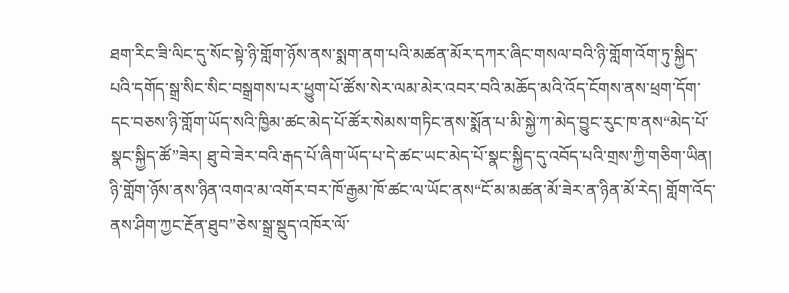ཐག་རིང་ཟི་ལིང་དུ་སོང་སྟེ་ཉི་གློག་ཉོས་ནས་སྨག་ནག་པའི་མཚན་མོར་དཀར་ཞིང་གསལ་བའི་ཉི་གློག་འོག་ཏུ་སྐྱིད་པའི་དགོད་སྒྲ་སིང་སིང་བསྒྲགས་པར་ཕྱུག་པོ་ཚོས་སེར་ལམ་མེར་འབར་བའི་མཆོད་མའི་འོད་ངོགས་ནས་ཕྲག་དོག་དང་བཅས་ཉི་གློག་ཡོད་སའི་ཁྱིམ་ཚང་མེད་པོ་ཚོར་སེམས་གཏིང་ནས་སྨོན་པ་མི་སྐྱེ་ཀ་མེད་བྱུང་རུང་ཁ་ནས“མེད་པོ་སྣང་སྐྱིད་ཚོ”ཟེར། ཐུ་བེ་ཟེར་བའི་རྒད་པོ་ཞིག་ཡོད་པ་དེ་ཚང་ཡང་མེད་པོ་སྣང་སྐྱིད་དུ་འབོད་པའི་གྲས་ཀྱི་གཅིག་ཡིན། ཉི་གློག་ཉོས་ནས་ཉིན་འགའ་མ་འགོར་བར་ཁོ་རྒྱམ་ཁོ་ཚང་ལ་ཡོང་ནས“ངོ་མ་མཚན་མོ་ཟེར་ན་ཉིན་མོ་རེད། གློག་འོད་ནས་ཤིག་ཀྱང་རྔོན་ཐུབ”ཅེས་སྒྲ་སྡུད་འཁོར་ལོ་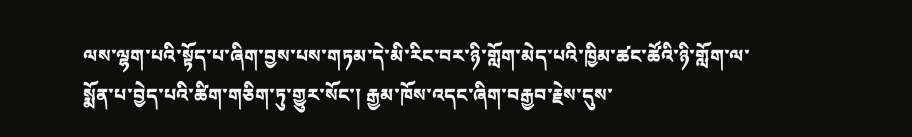ལས་ལྷག་པའི་སྟོད་པ་ཞིག་བྱས་པས་གཏམ་དེ་མི་རིང་བར་ཉི་གློག་མེད་པའི་ཁྱིམ་ཚང་ཚོའི་ཉི་གློག་ལ་སྨོན་པ་བྱེད་པའི་ཚིག་གཅིག་ཏུ་གྱུར་སོང་། རྒྱམ་ཁོས་འདང་ཞིག་བརྒྱབ་རྗེས་དུས་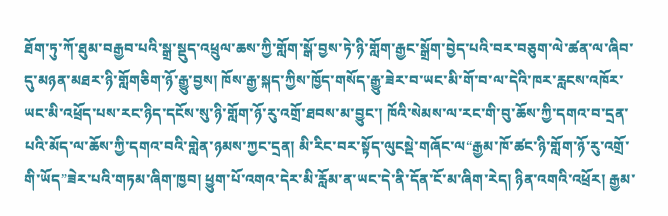ཐོག་ཏུ་ཀོ་ཐུམ་བརྒྱབ་པའི་སྒྲ་སྡུད་འཕྲུལ་ཆས་ཀྱི་གློག་སྒོ་བྱས་ཏེ་ཉི་གློག་རྒྱང་སྒྲོག་བྱེད་པའི་བར་བཅུག་ལེ་ཚན་ལ་ཞིབ་དུ་མཉན་མཐར་ཉི་གློགཅིག་ཉོ་རྒྱུ་བྱས། ཁོས་རྒྱ་སྐད་ཀྱིས་ཁྱོད་གསོད་རྒྱུ་ཟེར་བ་ཡང་མི་གོ་བ་ལ་དེའི་ཁར་རླངས་འཁོར་ཡང་མི་འཕྲོད་པས་རང་ཉིད་དངོས་སུ་ཉི་གློག་ཉོ་རུ་འགྲོ་ཐབས་མ་བྱུང་། ཁོའི་སེམས་ལ་རང་གི་བུ་ཆོས་ཀྱི་དགའ་བ་དྲན་པའི་མོད་ལ་ཆོས་ཀྱི་དགའ་བའི་གླེན་ཉམས་ཀྱང་དྲན། མི་རིང་བར་སྟོད་ལུངསྡེ་གཞོང་ལ“རྒྱམ་ཁོ་ཚང་ཉི་གློག་ཉོ་རུ་འགྲོ་གི་ཡོད”ཟེར་པའི་གཏམ་ཞིག་ཁྱབ། ཕྱུག་པོ་འགའ་དེར་མི་རློམ་ན་ཡང་དེ་ནི་དོན་ངོ་མ་ཞིག་རེད། ཉིན་འགའི་འཕྲོར། རྒྱམ་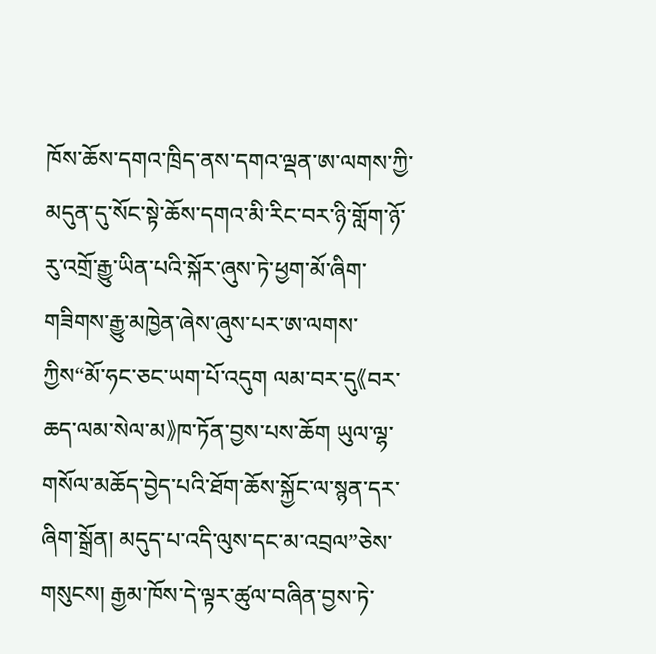ཁོས་ཆོས་དགའ་ཁྲིད་ནས་དགའ་ལྡན་ཨ་ལགས་ཀྱི་མདུན་དུ་སོང་སྟེ་ཆོས་དགའ་མི་རིང་བར་ཉི་གློག་ཉོ་རུ་འགྲོ་རྒྱུ་ཡིན་པའི་སྐོར་ཞུས་ཏེ་ཕྱག་མོ་ཞིག་གཟིགས་རྒྱུ་མཁྱེན་ཞེས་ཞུས་པར་ཨ་ལགས་ཀྱིས“མོ་ཧང་ཅང་ཡག་པོ་འདུག ལམ་བར་དུ《བར་ཆད་ལམ་སེལ་མ》ཁ་ཏོན་བྱས་པས་ཆོག ཡུལ་ལྷ་གསོལ་མཆོད་བྱེད་པའི་ཐོག་ཆོས་སྐྱོང་ལ་སྙན་དར་ཞིག་སྒྲོན། མདུད་པ་འདི་ལུས་དང་མ་འབྲལ”ཅེས་གསུངས། རྒྱམ་ཁོས་དེ་ལྟར་ཚུལ་བཞིན་བྱས་ཏེ་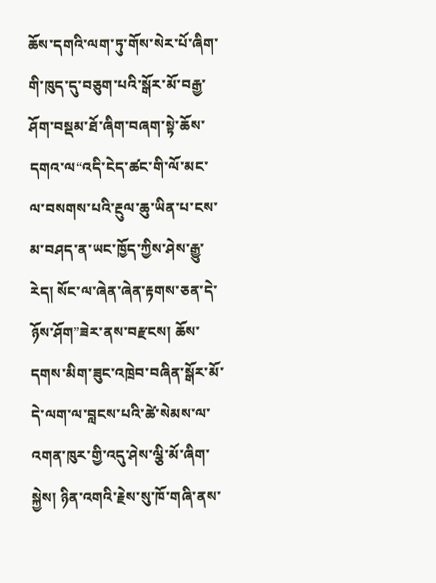ཆོས་དགའི་ལག་ཏུ་གོས་སེར་པོ་ཞིག་གི་ཁུད་དུ་བཅུག་པའི་སྒོར་མོ་བརྒྱ་ཤོག་བསྡམ་ཐོ་ཞིག་བཞག་སྟེ་ཆོས་དགའ་ལ“འདི་ངེད་ཚང་གི་ལོ་མང་ལ་བསགས་པའི་རྔུལ་ཆུ་ཡིན་པ་ངས་མ་བཤད་ན་ཡང་ཁྱོད་ཀྱིས་ཤེས་རྒྱུ་རེད། སོང་ལ་ཞེན་ཞེན་རྟགས་ཅན་དེ་ཉོས་ཤོག”ཟེར་ནས་བརྫངས། ཆོས་དགས་མིག་ཟུང་འཁྲེབ་བཞིན་སྒོར་མོ་དེ་ལག་ལ་བླངས་པའི་ཚེ་སེམས་ལ་འགན་ཁུར་གྱི་འདུ་ཤེས་ལྕི་མོ་ཞིག་སྐྱེས། ཉིན་འགའི་རྗེས་སུ་ཁོ་གཞི་ནས་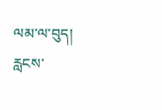ལམ་ལ་བུད། རླངས་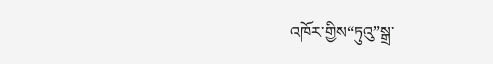འཁོར་གྱིས“ཏུའུ”སྒྲ་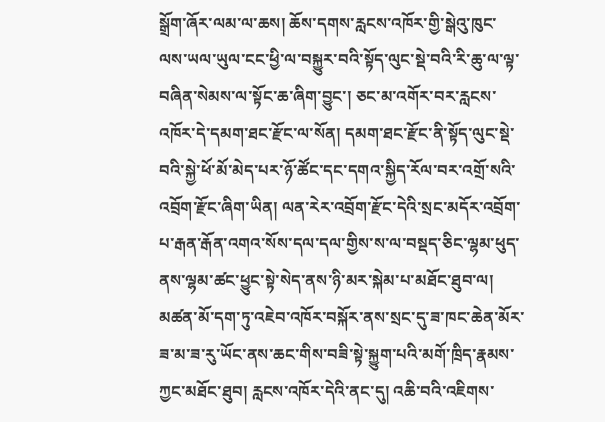སྒྲོག་ཞོར་ལམ་ལ་ཆས། ཆོས་དགས་རླངས་འཁོར་གྱི་སྒེའུ་ཁུང་ལས་ཡལ་ཡུལ་ངང་ཕྱི་ལ་བསྐྱུར་བའི་སྟོད་ལུང་སྡེ་བའི་རི་ཆུ་ལ་ལྟ་བཞིན་སེམས་ལ་སྟོང་ཆ་ཞིག་བྱུང་། ཅང་མ་འགོར་བར་རླངས་འཁོར་དེ་དམག་ཐང་རྫོང་ལ་སོན། དམག་ཐང་རྫོང་ནི་སྟོད་ལུང་སྡེ་བའི་སྐྱེ་ཕོ་མོ་མེད་པར་ཉོ་ཚོང་དང་དགའ་སྐྱིད་རོལ་བར་འགྲོ་སའི་འབྲོག་རྫོང་ཞིག་ཡིན། ལན་རེར་འབྲོག་རྫོང་དེའི་སྲང་མདོར་འབྲོག་པ་རྒན་རྒོན་འགའ་སོས་དལ་དལ་གྱིས་ས་ལ་བསྡད་ཅིང་ལྷམ་ཕུད་ནས་ལྷམ་ཚང་ཕྱུང་སྟེ་སེད་ནས་ཉི་མར་སྐེམ་པ་མཐོང་ཐུབ་ལ། མཚན་མོ་དག་ཏུ་འཇེབ་འཁོར་བསྐོར་ནས་སྲང་དུ་ཟ་ཁང་ཆེན་མོར་ཟ་མ་ཟ་རུ་ཡོང་ནས་ཆང་གིས་བཟི་སྟེ་སྐྱུག་པའི་མགོ་ཁྲིད་རྣམས་ཀྱང་མཐོང་ཐུབ། རླངས་འཁོར་དེའི་ནང་དུ། འཆི་བའི་འཇིགས་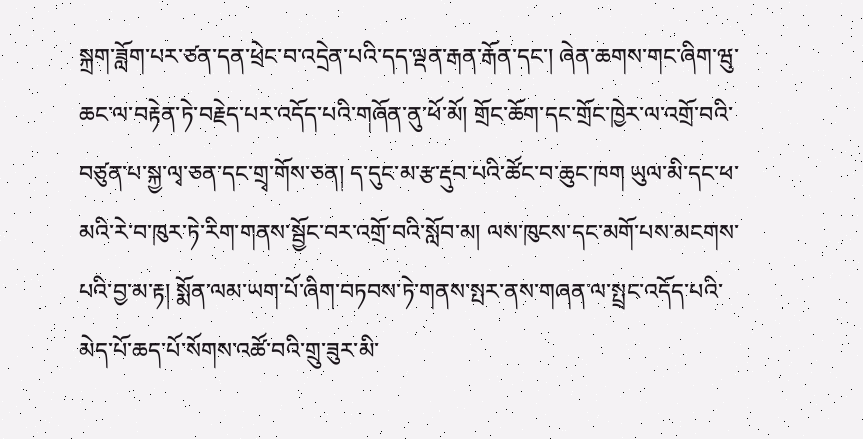སྐྲག་ཟློག་པར་ཙན་དན་ཕྲེང་བ་འདྲེན་པའི་དད་ལྡན་རྒན་རྒོན་དང་། ཞེན་ཆགས་གང་ཞིག་ཝུ་ཆང་ལ་བརྟེན་ཏེ་བརྗེད་པར་འདོད་པའི་གཞོན་ནུ་ཕོ་མོ། གྲོང་ཆོག་དང་གྲོང་ཁྱེར་ལ་འགྲོ་བའི་བཙུན་པ་སྐྱ་ལྭ་ཅན་དང་གྲྭ་གོས་ཅན། ད་དུང་མ་རྩ་རྡུབ་པའི་ཚོང་བ་ཆུང་ཁག ཡུལ་མི་དང་ཕ་མའི་རེ་བ་ཁུར་ཏེ་རིག་གནས་སྦྱོང་བར་འགྲོ་བའི་སློབ་མ། ལས་ཁུངས་དང་མགོ་པས་མངགས་པའི་བྱ་མ་རྟ། སྨོན་ལམ་ཡག་པོ་ཞིག་བཏབས་ཏེ་གནས་སྤར་ནས་གཞན་ལ་སྤྲང་འདོད་པའི་མེད་པོ་ཆད་པོ་སོགས་འཚོ་བའི་གྲུ་ཟུར་མི་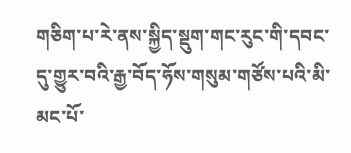གཅིག་པ་རེ་ནས་སྐྱིད་སྡུག་གང་རུང་གི་དབང་དུ་གྱུར་བའི་རྒྱ་བོད་ཧོས་གསུམ་གཙོས་པའི་མི་མང་པོ་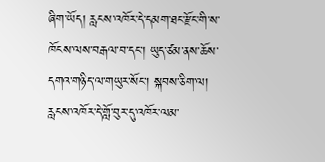ཞིག་ཡོད། རླངས་འཁོར་དེ་དམག་ཐང་རྫོང་གི་ས་ཁོངས་ལས་བརྒལ་བ་དང་། ཡུད་ཙམ་ནས་ཆོས་དགའ་གཉིད་ལ་གཡུར་སོང་། སྐབས་ཅིག་ལ། རླངས་འཁོར་དེ་གློ་བུར་དུ་འཁོར་ལམ་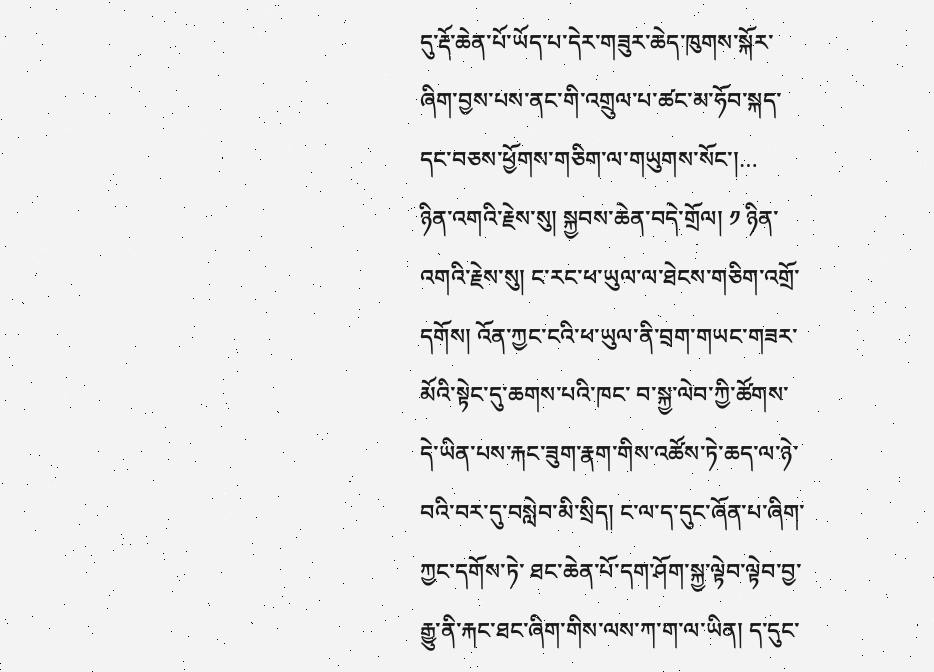དུ་རྡོ་ཆེན་པོ་ཡོད་པ་དེར་གཟུར་ཆེད་ཁུགས་སྐོར་ཞིག་བྱས་པས་ནང་གི་འགྲུལ་པ་ཚང་མ་ཧོབ་སྐད་དང་བཅས་ཕྱོགས་གཅིག་ལ་གཡུགས་སོང་།…
ཉིན་འགའི་རྗེས་སུ། སྐྱབས་ཆེན་བདེ་གྲོལ། ༡ ཉིན་འགའི་རྗེས་སུ། ང་རང་ཕ་ཡུལ་ལ་ཐེངས་གཅིག་འགྲོ་དགོས། འོན་ཀྱང་ངའི་ཕ་ཡུལ་ནི་བྲག་གཡང་གཟར་མོའི་སྟེང་དུ་ཆགས་པའི་ཁང་ བ་སྐྱ་ལེབ་ཀྱི་ཚོགས་དེ་ཡིན་པས་རྐང་ཟུག་རྣག་གིས་འཚོས་ཏེ་ཆད་ལ་ཉེ་བའི་བར་དུ་བསླེབ་མི་སྲིད། ང་ལ་ད་དུང་ཞོན་པ་ཞིག་ཀྱང་དགོས་ཏེ་ ཐང་ཆེན་པོ་དག་ཤོག་སྐྱ་ལྟེབ་ལྟེབ་བྱ་རྒྱུ་ནི་རྐང་ཐང་ཞིག་གིས་ལས་ཀ་ག་ལ་ཡིན། ད་དུང་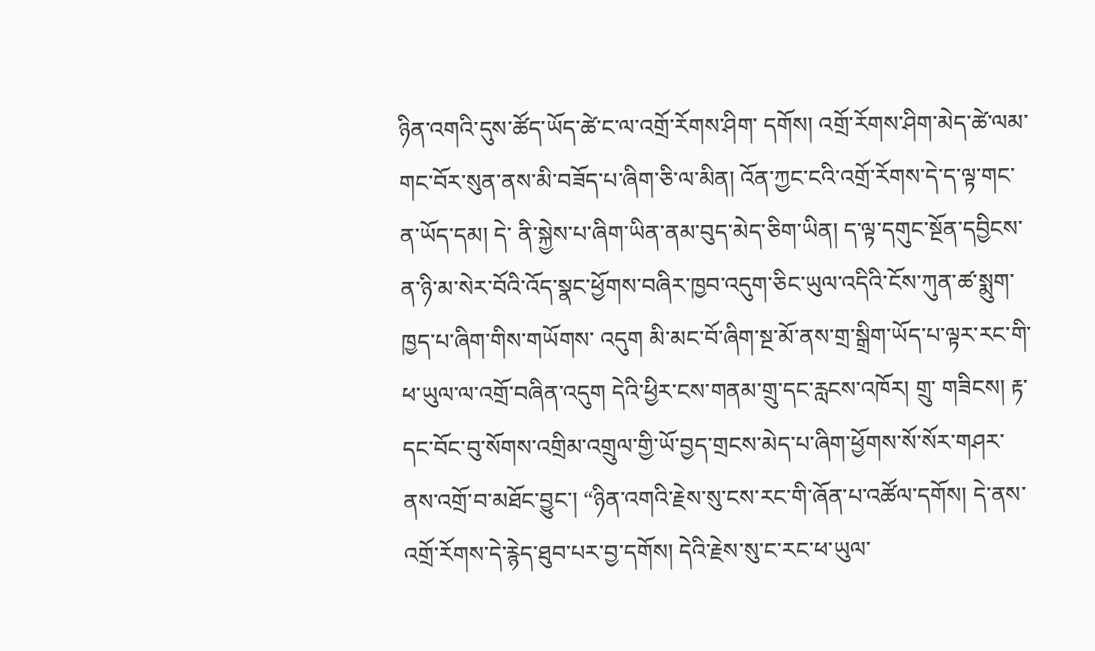ཉིན་འགའི་དུས་ཚོད་ཡོད་ཚེ་ང་ལ་འགྲོ་རོགས་ཤིག་ དགོས། འགྲོ་རོགས་ཤིག་མེད་ཚེ་ལམ་གང་བོར་སུན་ནས་མི་བཟོད་པ་ཞིག་ཅི་ལ་མིན། འོན་ཀྱང་ངའི་འགྲོ་རོགས་དེ་ད་ལྟ་གང་ན་ཡོད་དམ། དེ་ ནི་སྐྱེས་པ་ཞིག་ཡིན་ནམ་བུད་མེད་ཅིག་ཡིན། ད་ལྟ་དགུང་སྔོན་དབྱིངས་ན་ཉི་མ་སེར་བོའི་འོད་སྣང་ཕྱོགས་བཞིར་ཁྱབ་འདུག་ཅིང་ཡུལ་འདིའི་ངོས་ཀུན་ཚ་སྨུག་ཁྱད་པ་ཞིག་གིས་གཡོགས་ འདུག མི་མང་བོ་ཞིག་སྔ་མོ་ནས་གྲ་སྒྲིག་ཡོད་པ་ལྟར་རང་གི་ཕ་ཡུལ་ལ་འགྲོ་བཞིན་འདུག དེའི་ཕྱིར་ངས་གནམ་གྲུ་དང་རླངས་འཁོར། གྲུ་ གཟིངས། རྟ་དང་བོང་བུ་སོགས་འགྲིམ་འགྲུལ་གྱི་ཡོ་བྱད་གྲངས་མེད་པ་ཞིག་ཕྱོགས་སོ་སོར་གཤར་ནས་འགྲོ་བ་མཐོང་བྱུང་། “ཉིན་འགའི་རྗེས་སུ་ངས་རང་གི་ཞོན་པ་འཚོལ་དགོས། དེ་ནས་འགྲོ་རོགས་དེ་རྙེད་ཐུབ་པར་བྱ་དགོས། དེའི་རྗེས་སུ་ང་རང་ཕ་ཡུལ་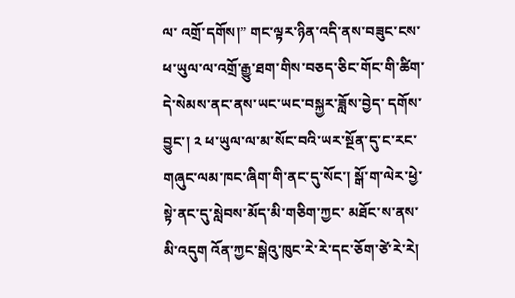ལ་ འགྲོ་དགོས།” གང་ལྟར་ཉིན་འདི་ནས་བཟུང་ངས་ཕ་ཡུལ་ལ་འགྲོ་རྒྱུ་ཐག་གིས་བཅད་ཅིང་གོང་གི་ཚིག་དེ་སེམས་ནང་ནས་ཡང་ཡང་བསྐྱར་ཟློས་བྱེད་ དགོས་བྱུང་། ༢ ཕ་ཡུལ་ལ་མ་སོང་བའི་ཡར་སྔོན་དུ་ང་རང་གཞུང་ལམ་ཁང་ཞིག་གི་ནང་དུ་སོང་། སྒོ་ག་ལེར་ཕྱེ་སྟེ་ནང་དུ་སླེབས་མོད་མི་གཅིག་ཀྱང་ མཐོང་ས་ནས་མི་འདུག འོན་ཀྱང་སྒེའུ་ཁུང་རེ་རེ་དང་ཅོག་ཙེ་རེ་རེ།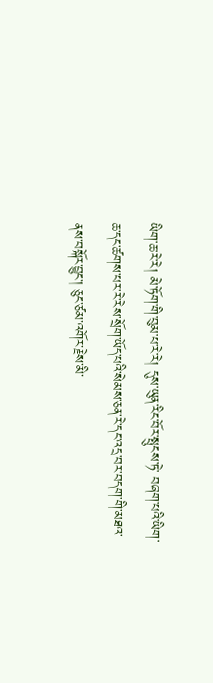ཡིག་ཆ་རེ་རེ། མེ་ཏོག་གི་བུམ་པ་རེ་རེ། དུས་ཡུན་རིང་བོར་སྤུངས་ཏེ་ བཞག་པའི་ཡིག་ཆ་དང་ཚགས་པར་རེ་རེས་སྲོག་ཡོད་པའི་སེམས་ཅན་རེ་དང་འདྲ་བར་བདག་གི་མཐའ་ནས་བསྐོར་བྱུང་། ཅུང་ཙམ་འགོར་རྗེས་མི་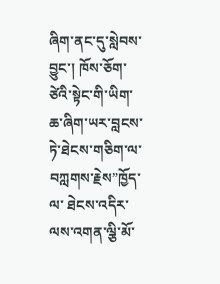ཞིག་ནང་དུ་སླེབས་བྱུང་། ཁོས་ཅོག་ཙེའི་སྟེང་གི་ཡིག་ཆ་ཞིག་ཡར་བླངས་ཏེ་ཐེངས་གཅིག་ལ་བཀླགས་རྗེས”ཁྱོད་ལ་ ཐེངས་འདིར་ལས་འགན་ལྕི་མོ་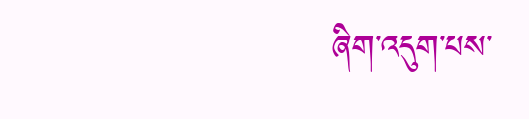ཞིག་འདུག་པས་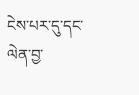ངེས་པར་དུ་དང་ལེན་བྱ་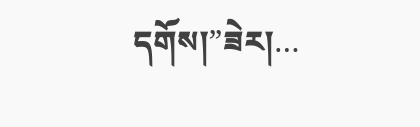དགོས།”ཟེར།…